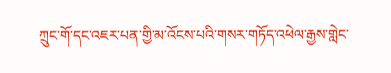ཀྲུང་གོ་དང་འཇར་པན་གྱི་མ་འོངས་པའི་གསར་གཏོད་འཕེལ་རྒྱས་གླེང་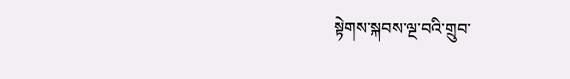སྟེགས་སྐབས་ལྔ་བའི་གྲུབ་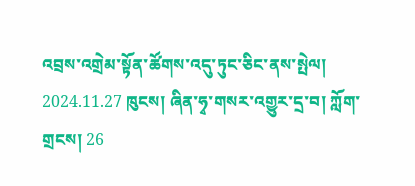འབྲས་འགྲེམ་སྟོན་ཚོགས་འདུ་ཏུང་ཅིང་ནས་སྤེལ།
2024.11.27 ཁུངས། ཞིན་ཧྭ་གསར་འགྱུར་དྲ་བ། ཀློག་གྲངས། 26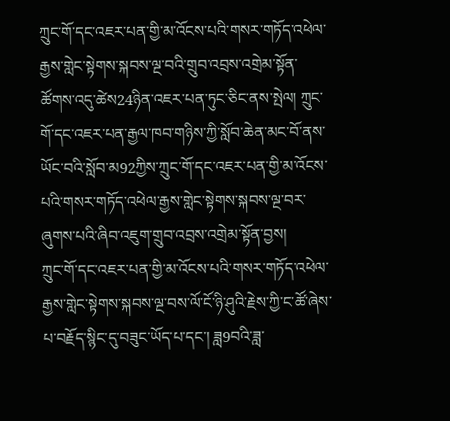ཀྲུང་གོ་དང་འཇར་པན་གྱི་མ་འོངས་པའི་གསར་གཏོད་འཕེལ་རྒྱས་གླེང་སྟེགས་སྐབས་ལྔ་བའི་གྲུབ་འབྲས་འགྲེམ་སྟོན་ཚོགས་འདུ་ཚེས24ཉིན་འཇར་པན་ཏུང་ཅིང་ནས་སྤེལ། ཀྲུང་གོ་དང་འཇར་པན་རྒྱལ་ཁབ་གཉིས་ཀྱི་སློབ་ཆེན་མང་བོ་ནས་ཡོང་བའི་སློབ་མ92ཀྱིས་ཀྲུང་གོ་དང་འཇར་པན་གྱི་མ་འོངས་པའི་གསར་གཏོད་འཕེལ་རྒྱས་གླེང་སྟེགས་སྐབས་ལྔ་བར་ཞུགས་པའི་ཞིབ་འཇུག་གྲུབ་འབྲས་འགྲེམ་སྟོན་བྱས།
ཀྲུང་གོ་དང་འཇར་པན་གྱི་མ་འོངས་པའི་གསར་གཏོད་འཕེལ་རྒྱས་གླེང་སྟེགས་སྐབས་ལྔ་བས་ལོ་ངོ་ཉི་ཤུའི་རྗེས་ཀྱི་ང་ཚོ་ཞེས་པ་བརྗོད་སྙིང་དུ་བཟུང་ཡོད་པ་དང་། ཟླ9བའི་ཟླ་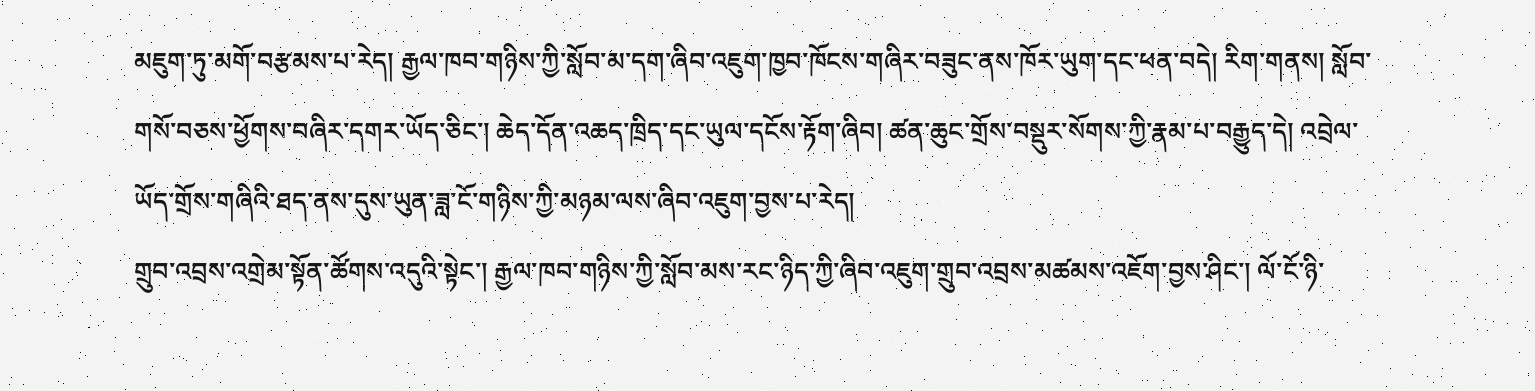མཇུག་ཏུ་མགོ་བརྩམས་པ་རེད། རྒྱལ་ཁབ་གཉིས་ཀྱི་སློབ་མ་དག་ཞིབ་འཇུག་ཁྱབ་ཁོངས་གཞིར་བཟུང་ནས་ཁོར་ཡུག་དང་ཕན་བདེ། རིག་གནས། སློབ་གསོ་བཅས་ཕྱོགས་བཞིར་དགར་ཡོད་ཅིང་། ཆེད་དོན་འཆད་ཁྲིད་དང་ཡུལ་དངོས་རྟོག་ཞིབ། ཚན་ཆུང་གྲོས་བསྡུར་སོགས་ཀྱི་རྣམ་པ་བརྒྱུད་དེ། འབྲེལ་ཡོད་གྲོས་གཞིའི་ཐད་ནས་དུས་ཡུན་ཟླ་ངོ་གཉིས་ཀྱི་མཉམ་ལས་ཞིབ་འཇུག་བྱས་པ་རེད།
གྲུབ་འབྲས་འགྲེམ་སྟོན་ཚོགས་འདུའི་སྟེང་། རྒྱལ་ཁབ་གཉིས་ཀྱི་སློབ་མས་རང་ཉིད་ཀྱི་ཞིབ་འཇུག་གྲུབ་འབྲས་མཚམས་འཇོག་བྱས་ཤིང་། ལོ་ངོ་ཉི་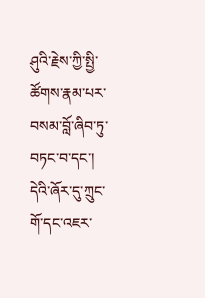ཤུའི་རྗེས་ཀྱི་སྤྱི་ཚོགས་རྣམ་པར་བསམ་བློ་ཞིབ་ཏུ་བཏང་བ་དང་། དེའི་ཞོར་དུ་ཀྲུང་གོ་དང་འཇར་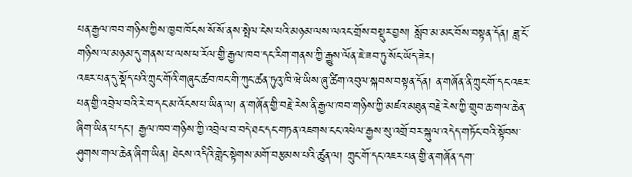པན་རྒྱལ་ཁབ་གཉིས་ཀྱིས་ཁྱབ་ཁོངས་སོ་སོ་ནས་སྤེལ་ངེས་པའི་མཉམ་ལས་ལའང་གྲོས་བསྡུར་བྱས། སློབ་མ་མང་བོས་བསྟན་དོན། ཟླ་ངོ་གཉིས་ལ་མཉམ་དུ་གནས་པ་ལས་ཕ་རོལ་གྱི་རྒྱལ་ཁབ་དང་རིག་གནས་ཀྱི་རྒྱུས་ལོན་ཇེ་ཟབ་ཏུ་སོང་ཡོད་ཟེར།
འཇར་པན་དུ་སྡོད་པའི་ཀྲུང་གོའི་གཞུང་ཚབ་ཁང་གི་ཀུང་ཚན་ཏུའུ་ཁི་ཝེ་ཡིས་ཞུ་ཚིག་འབུལ་སྐབས་བསྟན་དོན། ན་གཞོན་ནི་ཀྲུང་གོ་དང་འཇར་པན་གྱི་འབྲེལ་བའི་རེ་བ་དང་མ་འོངས་པ་ཡིན་ལ། ན་གཞོན་གྱི་བརྗེ་རེས་ནི་རྒྱལ་ཁབ་གཉིས་ཀྱི་མཛའ་མཐུན་བརྗེ་རེས་ཀྱི་གྲུབ་ཆ་གལ་ཆེན་ཞིག་ཡིན་པ་དང་། རྒྱལ་ཁབ་གཉིས་ཀྱི་འབྲེལ་བ་བདེ་ཐང་དང་གཏན་འཇགས་ངང་འཕེལ་རྒྱས་སུ་འགྲོ་བར་སྐུལ་འདེད་གཏོང་བའི་སྟོབས་ཤུགས་གལ་ཆེན་ཞིག་ཡིན། ཐེངས་འདིའི་གླེང་སྟེགས་མགོ་བརྩམས་པའི་ཚུན་ལ། ཀྲུང་གོ་དང་འཇར་པན་གྱི་ན་གཞོན་དག་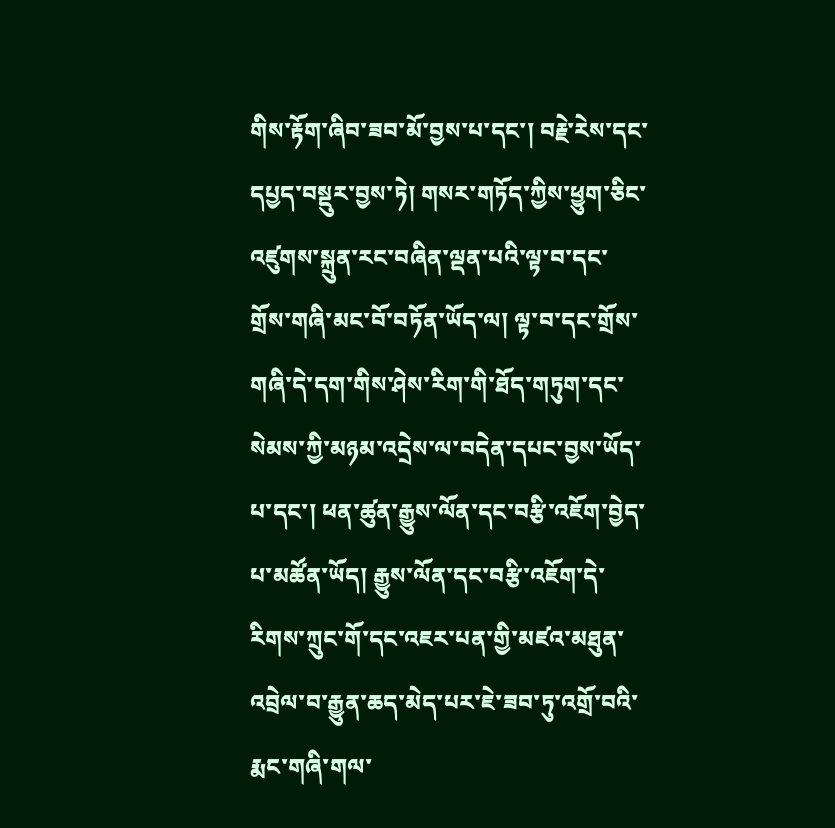གིས་རྟོག་ཞིབ་ཟབ་མོ་བྱས་པ་དང་། བརྗེ་རེས་དང་དཔྱད་བསྡུར་བྱས་ཏེ། གསར་གཏོད་ཀྱིས་ཕྱུག་ཅིང་འཛུགས་སྐྲུན་རང་བཞིན་ལྡན་པའི་ལྟ་བ་དང་གྲོས་གཞི་མང་བོ་བཏོན་ཡོད་ལ། ལྟ་བ་དང་གྲོས་གཞི་དེ་དག་གིས་ཤེས་རིག་གི་ཐོད་གཏུག་དང་སེམས་ཀྱི་མཉམ་འདྲེས་ལ་བདེན་དཔང་བྱས་ཡོད་པ་དང་། ཕན་ཚུན་རྒྱུས་ལོན་དང་བརྩི་འཇོག་བྱེད་པ་མཚོན་ཡོད། རྒྱུས་ལོན་དང་བརྩི་འཇོག་དེ་རིགས་ཀྲུང་གོ་དང་འཇར་པན་གྱི་མཛའ་མཐུན་འབྲེལ་བ་རྒྱུན་ཆད་མེད་པར་ཇེ་ཟབ་ཏུ་འགྲོ་བའི་རྨང་གཞི་གལ་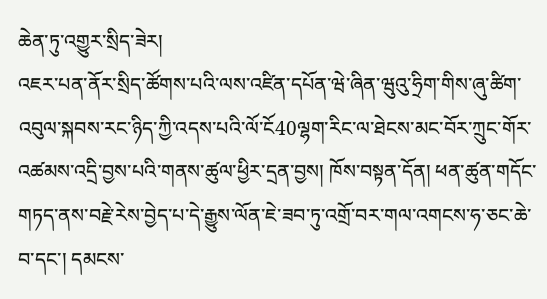ཆེན་ཏུ་འགྱུར་སྲིད་ཟེར།
འཇར་པན་ནོར་སྲིད་ཚོགས་པའི་ལས་འཛིན་དཔོན་ཝེ་ཞིན་ཝུའུ་ཧྲིག་གིས་ཞུ་ཚིག་འབུལ་སྐབས་རང་ཉིད་ཀྱི་འདས་པའི་ལོ་ངོ40ལྷག་རིང་ལ་ཐེངས་མང་བོར་ཀྲུང་གོར་འཚམས་འདྲི་བྱས་པའི་གནས་ཚུལ་ཕྱིར་དྲན་བྱས། ཁོས་བསྟན་དོན། ཕན་ཚུན་གདོང་གཏད་ནས་བརྗེ་རེས་བྱེད་པ་དེ་རྒྱུས་ལོན་ཇེ་ཟབ་ཏུ་འགྲོ་བར་གལ་འགངས་ཧ་ཅང་ཆེ་བ་དང་། དམངས་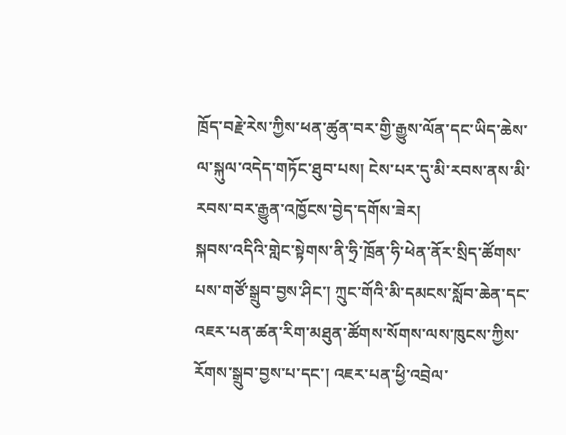ཁྲོད་བརྗེ་རེས་ཀྱིས་ཕན་ཚུན་བར་གྱི་རྒྱུས་ལོན་དང་ཡིད་ཆེས་ལ་སྐུལ་འདེད་གཏོང་ཐུབ་པས། ངེས་པར་དུ་མི་རབས་ནས་མི་རབས་བར་རྒྱུན་འཁྱོངས་བྱེད་དགོས་ཟེར།
སྐབས་འདིའི་གླེང་སྟེགས་ནི་ཧྲི་ཁྲོན་ཧི་ཕེན་ནོར་སྲིད་ཚོགས་པས་གཙོ་སྒྲུབ་བྱས་ཤིང་། ཀྲུང་གོའི་མི་དམངས་སློབ་ཆེན་དང་འཇར་པན་ཚན་རིག་མཐུན་ཚོགས་སོགས་ལས་ཁུངས་ཀྱིས་རོགས་སྒྲུབ་བྱས་པ་དང་། འཇར་པན་ཕྱི་འབྲེལ་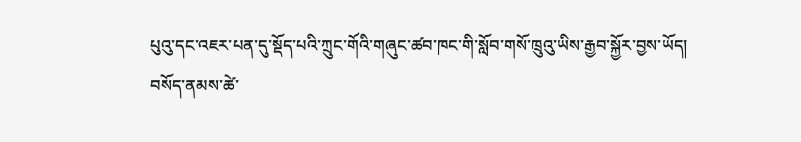པུའུ་དང་འཇར་པན་དུ་སྡོད་པའི་ཀྲུང་གོའི་གཞུང་ཚབ་ཁང་གི་སློབ་གསོ་ཁྲུའུ་ཡིས་རྒྱབ་སྐྱོར་བྱས་ཡོད།
བསོད་ནམས་ཚེ་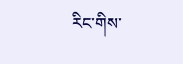རིང་གིས་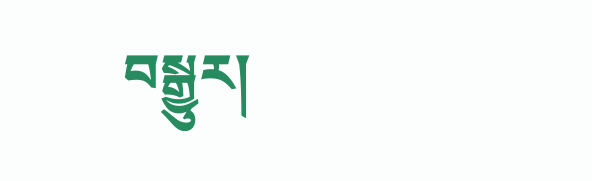བསྒྱུར།